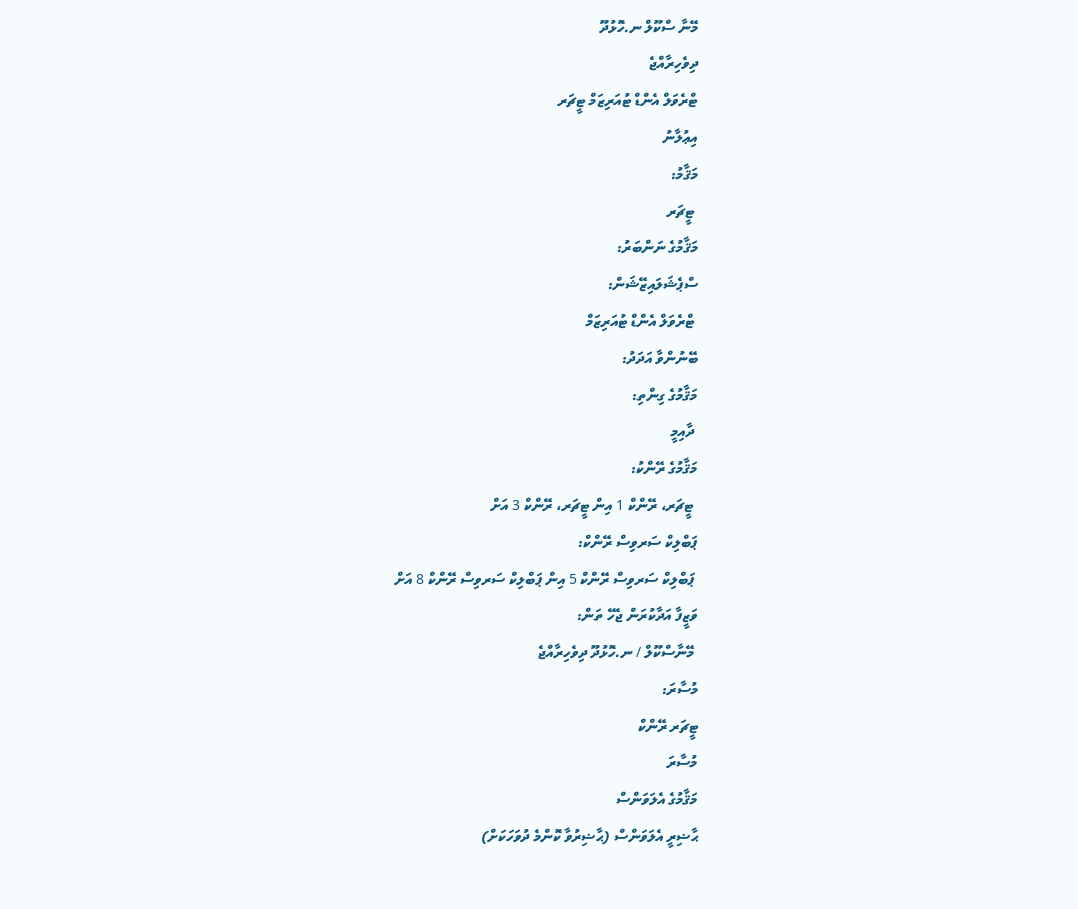މޭނާ ސްކޫލް ނ.ހޮޅުދޫ
ދިވެހިރާއްޖެ
ޓްރެވަލް އެންޑް ޓުއަރިޒަމް ޓީޗަރ
އިޢުލާނު
މަޤާމު:
 ޓީޗަރ
މަޤާމުގެ ނަންބަރު:
ސްޕެޝަލައިޒޭޝަން:
 ޓްރެވަލް އެންޑް ޓުއަރިޒަމް
ބޭނުންވާ އަދަދު:
މަޤާމުގެ ގިންތި:
 ދާއިމީ
މަޤާމުގެ ރޭންކު:
 ޓީޗަރ، ރޭންކް 1 އިން ޓީޗަރ، ރޭންކް 3 އަށް
ޕަބްލިކް ސަރވިސް ރޭންކް:
 ޕަބްލިކް ސަރވިސް ރޭންކް 5 އިން ޕަބްލިކް ސަރވިސް ރޭންކް 8 އަށް
ވަޒީފާ އަދާކުރަން ޖެހޭ ތަން:
 މޭނާސްކޫލް / ނ.ހޮޅުދޫ ދިވެހިރާއްޖެ
މުސާރަ:
ޓީޗަރ ރޭންކް
މުސާރަ
މަޤާމުގެ އެލަވަންސް
ޙާޟިރީ އެލަވަންސް (ޙާޟިރުވާ ކޮންމެ ދުވަހަކަށް)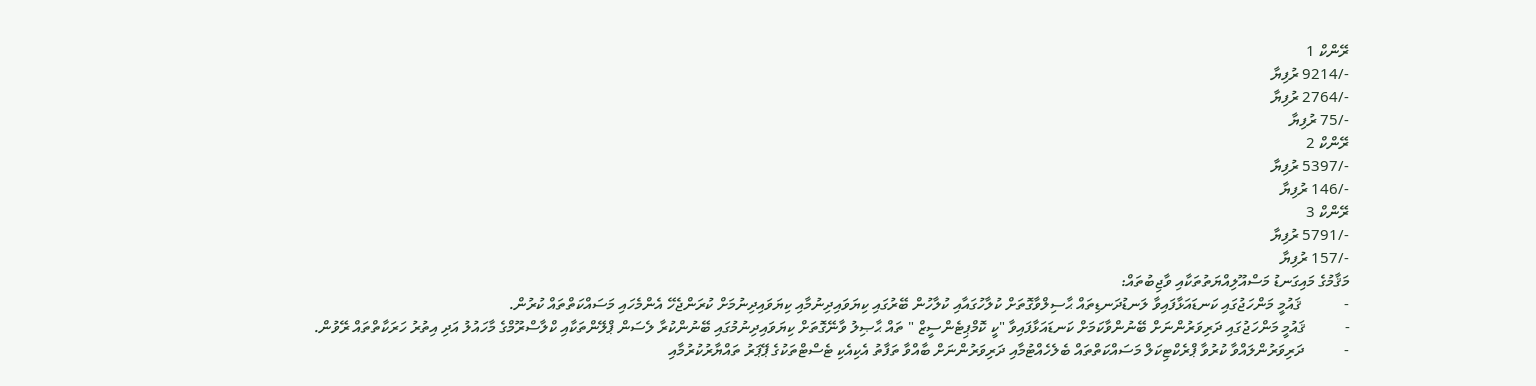ރޭންކް 1
-/9214 ރުފިޔާ
-/2764 ރުފިޔާ
-/75 ރުފިޔާ
ރޭންކް 2
-/5397 ރުފިޔާ
-/146 ރުފިޔާ
ރޭންކް 3
-/5791 ރުފިޔާ
-/157 ރުފިޔާ
މަޤާމުގެ މައިގަނޑު މަސްއޫލިއްޔަތުތަކާއި ވާޖިބުތައް:
-           ޤައުމީ މަންހަޖުގައި ކަނޑައަޅާފައިވާ ލަނޑުދަނޑިތައް ޙާސިލްވާގޮތަށް ކުލާހުގައާއި ކުލާހުން ބޭރުގައި ކިޔަވައިދިނުމާއި ކިޔަވައިދިނުމަށް ކުރަންޖެހޭ އެންމެހައި މަސައްކަތްތައް ކުރުން.
-          ޤައުމީ މަންހަޖުގައި ދަރިވަރުންނަށް ބޭނުންވާކަމަށް ކަނޑައަޅާފައިވާ "ކީ ކޮމްޕިޓެންސީޒް " ތައް ޙާޞިލު ވާނޭގޮތަށް ކިޔަވައިދިނުމުގައި ބޭނުންކުރާ ލެސަން ޕްލޭންތަކާއި ކްލާސްރޫމްގެ މާހައުލު އަދި އިތުރު ހަރަކާތްތައް ރޭވުން.
-          ދަރިވަރުންލައްވާ ކުރުވާ ޕްރެކްޓިކަލް މަސައްކަތްތައް ބެލެހެއްޓުމާއި ދަރިވަރުންނަށް ބާއްވާ ތަފާތު އެކިއެކި ޓެސްޓްތަކުގެ ޕޭޕަރު ތައްޔާރުކުރުމާއި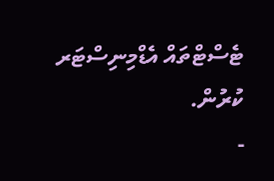ޓެސްޓްތައް އެޑްމިނިސްޓަރ ކުރުން.
-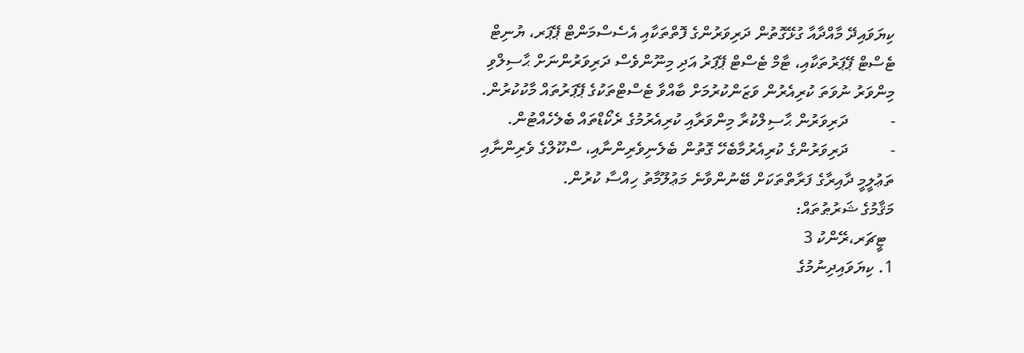ކިޔަވައިދޭ މާއްދާއާ ގުޅޭގޮތުން ދަރިވަރުންގެ ފޮތްތަކާއި އެސެސްމަންޓް ޕޭޕަރ، ޔުނިޓް ޓެސްޓް ޕޭޕަރުތަކާއި، ޓާމް ޓެސްޓް ޕޭޕަރު އަދި މިނޫންވެސް ދަރިވަރުންނަށް ޙާސިލްވި މިންވަރު ނުވަތަ ކުރިއެރުން ވަޒަންކުރުމަށް ބާއްވާ ޓެސްޓްތަކުގެ ޕޭޕަރުތައް މާކުކުރުން.
-          ދަރިވަރުން ޙާސިލްކުރާ މިންވަރާއި ކުރިއެރުމުގެ ރެކޯޑްތައް ބެލެހެއްޓުން.
-          ދަރިވަރުންގެ ކުރިއެރުމާބެހޭ ގޮތުން ބެލެނިވެރިންނާއި، ސްކޫލްގެ ވެރިންނާއި ތަޢުލީމީ ދާއިރާގެ ފަރާތްތަކަށް ބޭނުންވާނެ މަޢުލޫމާތު ހިއްސާ ކުރުން.
މަޤާމުގެ ޝަރުޠުތައް:
  ޓީޗަރ،ރޭންކު 3
1. ކިޔަވައިދިނުމުގެ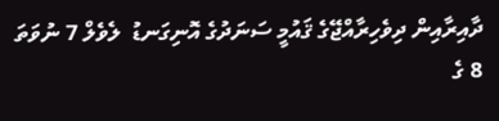ދާއިރާއިން ދިވެހިރާއްޖޭގެ ޤައުމީ ސަނަދުގެ އޮނިގަނޑު  ލެވެލް 7 ނުވަތަ 8 ގެ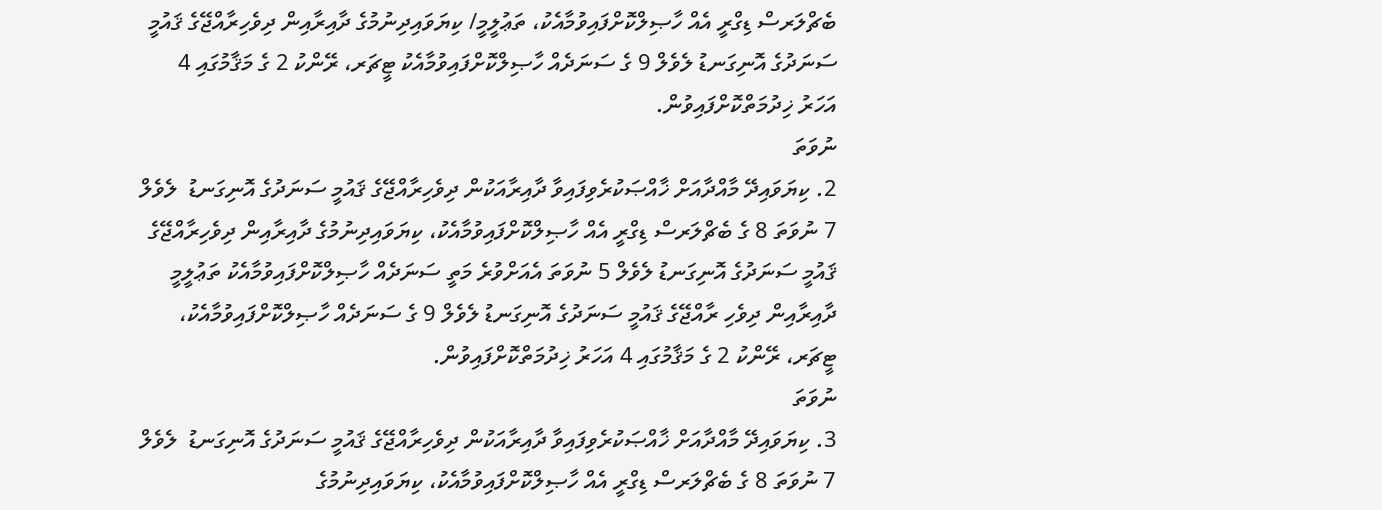ބެޗްލަރސް ޑިގްރީ އެއް ހާޞިލްކޮށްފައިވުމާއެކު، ތަޢުލީމީ/ ކިޔަވައިދިނުމުގެ ދާއިރާއިން ދިވެހިރާއްޖޭގެ ޤައުމީ ސަނަދުގެ އޮނިގަނޑު ލެވެލް 9 ގެ ސަނަދެއް ހާޞިލްކޮށްފައިވުމާއެކު ޓީޗަރ، ރޭންކު 2 ގެ މަޤާމުގައި 4 އަހަރު ޚިދުމަތްކޮށްފައިވުން.
ނުވަތަ
2. ކިޔަވައިދޭ މާއްދާއަށް ޚާއްޞަކުރެވިފައިވާ ދާއިރާއަކުން ދިވެހިރާއްޖޭގެ ޤައުމީ ސަނަދުގެ އޮނިގަނޑު  ލެވެލް 7 ނުވަތަ 8 ގެ ބެޗްލަރސް ޑިގްރީ އެއް ހާޞިލްކޮށްފައިވުމާއެކު، ކިޔަވައިދިނުމުގެ ދާއިރާއިން ދިވެހިރާއްޖޭގެ ޤައުމީ ސަނަދުގެ އޮނިގަނޑު ލެވެލް 5 ނުވަތަ އެއަށްވުރެ މަތީ ސަނަދެއް ހާޞިލްކޮށްފައިވުމާއެކު ތަޢުލީމީ ދާއިރާއިން ދިވެހި ރާއްޖޭގެ ޤައުމީ ސަނަދުގެ އޮނިގަނޑު ލެވެލް 9 ގެ ސަނަދެއް ހާޞިލްކޮށްފައިވުމާއެކު، ޓީޗަރ، ރޭންކު 2 ގެ މަޤާމުގައި 4 އަހަރު ޚިދުމަތްކޮށްފައިވުން.
ނުވަތަ
3. ކިޔަވައިދޭ މާއްދާއަށް ޚާއްޞަކުރެވިފައިވާ ދާއިރާއަކުން ދިވެހިރާއްޖޭގެ ޤައުމީ ސަނަދުގެ އޮނިގަނޑު  ލެވެލް 7 ނުވަތަ 8 ގެ ބެޗްލަރސް ޑިގްރީ އެއް ހާޞިލްކޮށްފައިވުމާއެކު، ކިޔަވައިދިނުމުގެ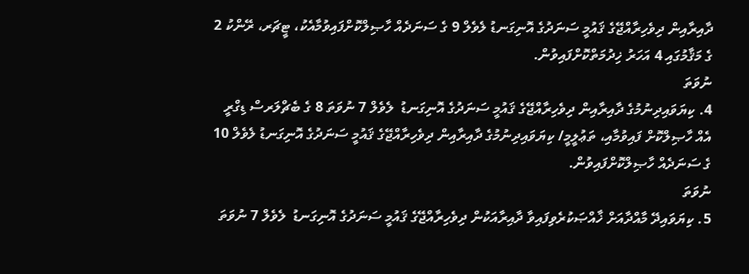ދާއިރާއިން ދިވެހިރާއްޖޭގެ ޤައުމީ ސަނަދުގެ އޮނިގަނޑު ލެވެލް 9 ގެ ސަނަދެއް ހާޞިލްކޮށްފައިވުމާއެކު، ޓީޗަރ، ރޭންކު 2 ގެ މަޤާމުގައި 4 އަހަރު ޚިދުމަތްކޮށްފައިވުން.
ނުވަތަ
4. ކިޔަވައިދިނުމުގެ ދާއިރާއިން ދިވެހިރާއްޖޭގެ ޤައުމީ ސަނަދުގެ އޮނިގަނޑު  ލެވެލް 7 ނުވަތަ 8 ގެ ބެޗްލަރސް ޑިގްރީ އެއް ހާޞިލްކޮށް ފައިވުމާއި، ތަޢުލީމީ/ ކިޔަވައިދިނުމުގެ ދާއިރާއިން ދިވެހިރާއްޖޭގެ ޤައުމީ ސަނަދުގެ އޮނިގަނޑު ލެވެލް 10 ގެ ސަނަދެއް ހާޞިލްކޮށްފައިވުން.
ނުވަތަ
5. ކިޔަވައިދޭ މާއްދާއަށް ޚާއްޞަކުރެވިފައިވާ ދާއިރާއަކުން ދިވެހިރާއްޖޭގެ ޤައުމީ ސަނަދުގެ އޮނިގަނޑު  ލެވެލް 7 ނުވަތަ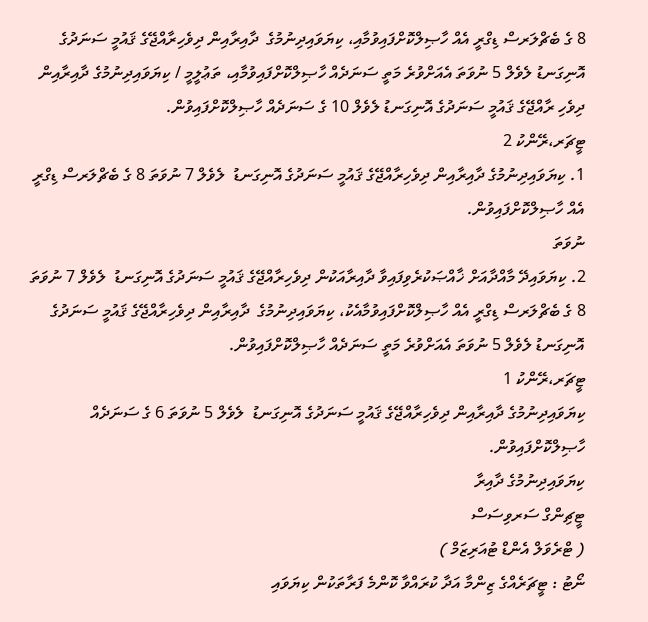8 ގެ ބެޗްލަރސް ޑިގްރީ އެއް ހާޞިލްކޮށްފައިވުމާއި، ކިޔަވައިދިނުމުގެ  ދާއިރާއިން ދިވެހިރާއްޖޭގެ ޤައުމީ ސަނަދުގެ އޮނިގަނޑު ލެވެލް 5 ނުވަތަ އެއަށްވުރެ މަތީ ސަނަދެއް ހާޞިލްކޮށްފައިވުމާއި، ތަޢުލީމީ / ކިޔަވައިދިނުމުގެ ދާއިރާއިން ދިވެހި ރާއްޖޭގެ ޤައުމީ ސަނަދުގެ އޮނިގަނޑު ލެވެލް 10 ގެ ސަނަދެއް ހާޞިލްކޮށްފައިވުން.
ޓީޗަރ،ރޭންކު 2
1. ކިޔަވައިދިނުމުގެ ދާއިރާއިން ދިވެހިރާއްޖޭގެ ޤައުމީ ސަނަދުގެ އޮނިގަނޑު  ލެވެލް 7 ނުވަތަ 8 ގެ ބެޗްލަރސް ޑިގްރީ އެއް ހާޞިލްކޮށްފައިވުން.
ނުވަތަ
2. ކިޔަވައިދޭ މާއްދާއަށް ޚާއްޞަކުރެވިފައިވާ ދާއިރާއަކުން ދިވެހިރާއްޖޭގެ ޤައުމީ ސަނަދުގެ އޮނިގަނޑު  ލެވެލް 7 ނުވަތަ 8 ގެ ބެޗްލަރސް ޑިގްރީ އެއް ހާޞިލްކޮށްފައިވުމާއެކު، ކިޔަވައިދިނުމުގެ  ދާއިރާއިން ދިވެހިރާއްޖޭގެ ޤައުމީ ސަނަދުގެ އޮނިގަނޑު ލެވެލް 5 ނުވަތަ އެއަށްވުރެ މަތީ ސަނަދެއް ހާޞިލްކޮށްފައިވުން.
ޓީޗަރ،ރޭންކު 1
ކިޔަވައިދިނުމުގެ ދާއިރާއިން ދިވެހިރާއްޖޭގެ ޤައުމީ ސަނަދުގެ އޮނިގަނޑު  ލެވެލް 5 ނުވަތަ 6 ގެ ސަނަދެއް ހާޞިލްކޮށްފައިވުން.
ކިޔަވައިދިނުމުގެ ދާއިރާ
ޓީޗިންގް ސަރވިސަސް
( ޓްރެވަލް އެންޑް ޓުއަރިޒަމް )
ނޯޓު : ޓީޗަރެއްގެ ޒިންމާ އަދާ ކުރައްވާ ކޮންމެ ފަރާތަކުން ކިޔަވައި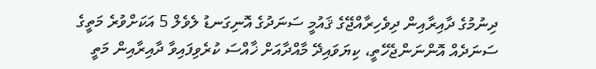ދިނުމުގެ ދާއިރާއިން ދިވެހިރާއްޖޭގެ ޤައުމީ ސަނަދުގެ އޮނިގަނޑު ލެވެލް 5 އަކަށްވުރެ މަތީގެ ސަނަދެއް އޮންނަންޖެހޭތީ، ކިޔަވައިދޭ މާއްދާއަށް ޚާއްސަ ކުރެވިފައިވާ ދާއިރާއިން މަތީ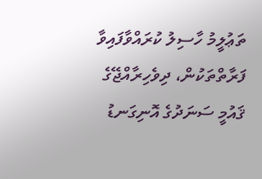ތަޢުލީމު ހާސިލު ކުރައްވާފައިވާ ފަރާތްތަކުން، ދިވެހިރާއްޖޭގެ ޤައުމީ ސަނަދުގެ އޮނިގަނޑު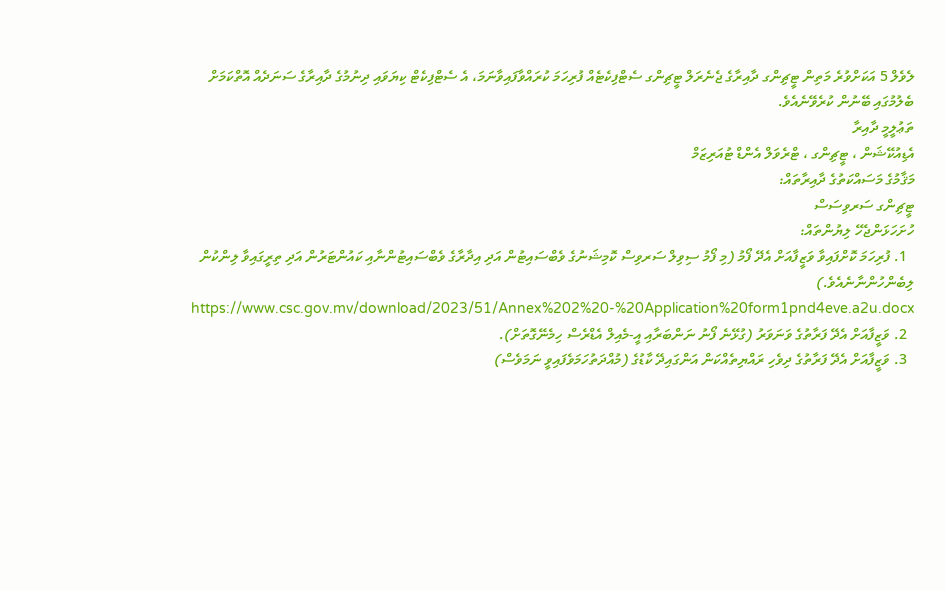ލެވެލް 5 އަކަށްވުރެ މަތިން ޓީޗިންގ ދާއިރާގެ ޖެނެރަލް ޓީޗިންގ ސެޓްފިކެޓެއް ފުރިހަމަ ކުރައްވާފައިވާނަމަ، އެ ސެޓްފިކެޓް ކިޔަވައި ދިނުމުގެ ދާއިރާގެ ސަނަދެއް އޮތްކަމަށް ބެލުމުގައި ބޭނުން ކުރެވޭނެއެވެ.
ތަޢުލީމީ ދާއިރާ
އެޑިއުކޭޝަން ، ޓީޗިންގ ، ޓްރެވަލް އެންޑް ޓުއަރިޒަމް
މަޤާމުގެ މަސައްކަތުގެ ދާއިރާތައް:
ޓީޗިންގ ސަރވިސަސް
ހުށަހަޅަންޖެހޭ ލިޔުންތައް:
  1. ފުރިހަމަ ކޮށްފައިވާ ވަޒީފާއަށް އެދޭ ފޯމު (މި ފޯމު ސިވިލް ސަރވިސް ކޮމިޝަނުގެ ވެބްސައިޓުން އަދި އިދާރާގެ ވެބްސައިޓުންނާއި ކައުންޓަރުން އަދި ތިރީގައިވާ ލިންކުން ލިބެންހުންނާނެއެވެ.)  https://www.csc.gov.mv/download/2023/51/Annex%202%20-%20Application%20form1pnd4eve.a2u.docx
  2. ވަޒީފާއަށް އެދޭ ފަރާތުގެ ވަނަވަރު (ގުޅޭނެ ފޯނު ނަންބަރާއި އީ-މެއިލް އެޑްރެސް ހިމެނޭގޮތަށް).
  3. ވަޒީފާއަށް އެދޭ ފަރާތުގެ ދިވެހި ރައްޔިތެއްކަން އަންގައިދޭ ކާޑުގެ (މުއްދަތުހަމަވެފައިވީ ނަމަވެސް)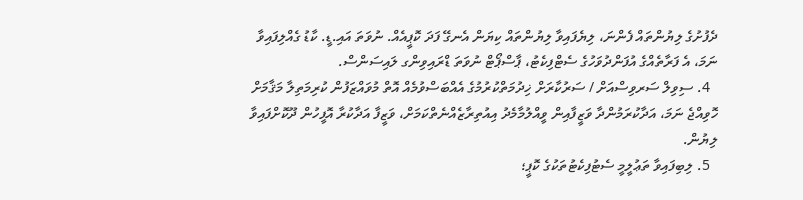ދެފުށުގެ ލިޔުންތައް ފެންނަ، ލިޔެފައިވާ ލިޔުންތައް ކިޔަން އެނގޭ ފަދަ ކޮޕީއެއް. ނުވަތަ އައި.ޑީ. ކާޑު ގެއްލިފައިވާ ނަމަ، އެ ފަރާތެއްގެ އުފަންދުވަހުގެ ސެޓްފިކެޓު، ޕާސްޕޯޓް ނުވަތަ ޑްރައިވިންގ ލައިސަންސް.
  4. ސިވިލް ސަރވިސްއަށް / ސަރުކާރަށް ޚިދުމަތްކުރުމުގެ އެއްބަސްވުމެއް އޮތް މުވައްޒަފުން ކުރިމަތިލާ މަޤާމަށް ހޮވިއްޖެ ނަމަ، އަދާކުރަމުންދާ ވަޒީފާއިން ވީއްލުމާމެދު އިއުތިރާޒެއްނެތްކަމަށް، ވަޒީފާ އަދާކުރާ އޮފީހުން ދޫކޮށްފައިވާ ލިޔުން.
  5. ލިބިފައިވާ ތަޢުލީމީ ސެޓުފިކެޓުތަކުގެ ކޮޕީ؛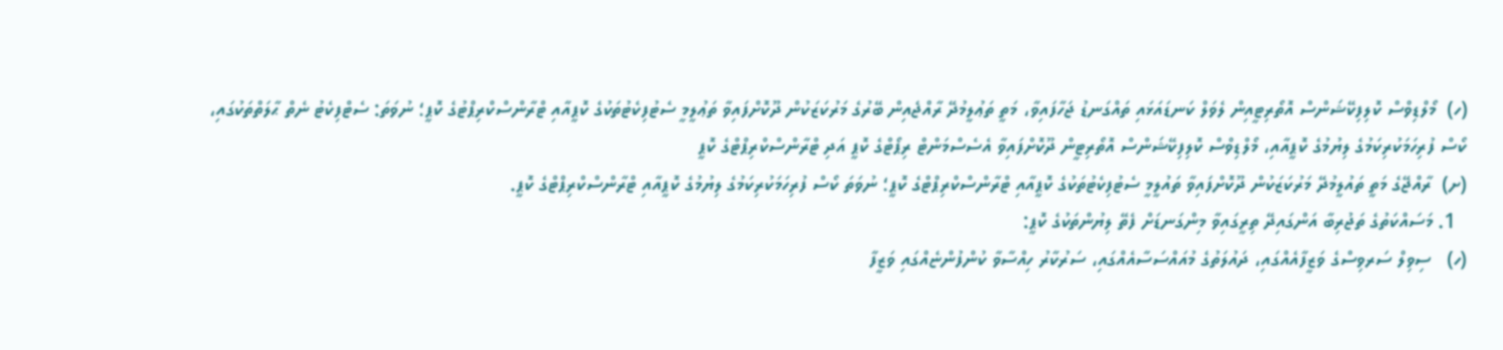(ހ)  މޯލްޑިވްސް ކޮލިފިކޭޝަންސް އޮތޯރިޓީއިން ލެވަލް ކަނޑައަޅައި ތައްގަނޑު ޖަހާފައިވާ، މަތީ ތަޢުލީމުދޭ ރާއްޖެއިން ބޭރުގެ މަރުކަޒަކުން ދޫކޮށްފައިވާ ތަޢުލީމީ ސެޓުފިކެޓުތަކުގެ ކޮޕީއާއި ޓްރާންސްކްރިޕްޓުގެ ކޮޕީ؛ ނުވަތަ: ސެޓްފިކެޓު ނެތް ޙާލަތްތަކުގައި، ކޯސް ފުރިހަމަކުރިކަމުގެ ލިޔުމުގެ ކޮޕީއާއި، މޯލްޑިވްސް ކޮލިފިކޭޝަންސް އޮތޯރިޓީން ދޫކޮށްފައިވާ އެސެސްމަންޓް ރިޕޯޓްގެ ކޮޕީ އަދި ޓްރާންސްކްރިޕްޓްގެ ކޮޕީ
(ށ)  ރާއްޖޭގެ މަތީ ތައުލީމުދޭ މަރުކަޒަކުން ދޫކޮށްފައިވާ ތައުލީމީ ސެޓުފިކެޓުތަކުގެ ކޮޕީއާއި ޓްރާންސްކްރިޕްޓްގެ ކޮޕީ؛ ނުވަތަ ކޯސް ފުރިހަމަކުރިކަމުގެ ލިޔުމުގެ ކޮޕީއާއި ޓްރާންސްކްރިޕްޓްގެ ކޮޕީ.
  1. މަސައްކަތުގެ ތަޖުރިބާ އަންގައިދޭ ތިރީގައިވާ މިންގަނޑަށް ފެތޭ ލިޔުންތަކުގެ ކޮޕީ:
(ހ)   ސިވިލް ސަރވިސްގެ ވަޒީފާއެއްގައި، ދައުލަތުގެ މުއައްސަސާއެއްގައި، ސަރުކާރު ހިއްސާވާ ކުންފުންޏެއްގައި ވަޒީފާ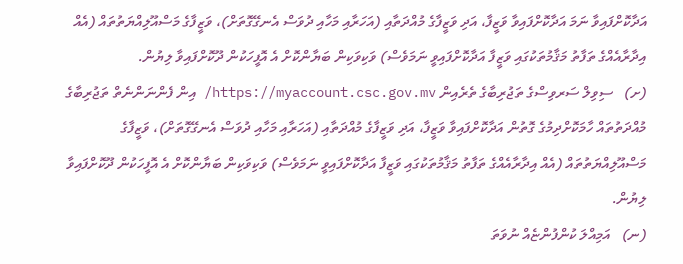އަދާކޮށްފައިވާ ނަމަ އަދާކޮށްފައިވާ ވަޒީފާ، އަދި ވަޒީފާގެ މުއްދަތާއި (އަހަރާއި މަހާއި ދުވަސް އެނގޭގޮތަށް)، ވަޒީފާގެ މަސްއޫލިއްޔަތުތައް (އެއް އިދާރާއެއްގެ ތަފާތު މަޤާމުތަކުގައި ވަޒީފާ އަދާކޮށްފައިވީ ނަމަވެސް) ވަކިވަކިން ބަޔާންކޮށް އެ އޮފީހަކުން ދޫކޮށްފައިވާ ލިޔުން.
(ށ)   ސިވިލް ސަރވިސްގެ ތަޖުރިބާގެ ތެރެއިން https://myaccount.csc.gov.mv/ އިން ފެންނަންނެތް ތަޖުރިބާގެ މުއްދަތުތައް ހާމަކޮށްދިމުގެ ގޮތުން އަދާކޮށްފައިވާ ވަޒީފާ، އަދި ވަޒީފާގެ މުއްދަތާއި (އަހަރާއި މަހާއި ދުވަސް އެނގޭގޮތަށް)، ވަޒީފާގެ މަސްއޫލިއްޔަތުތައް (އެއް އިދާރާއެއްގެ ތަފާތު މަޤާމުތަކުގައި ވަޒީފާ އަދާކޮށްފައިވީ ނަމަވެސް) ވަކިވަކިން ބަޔާންކޮށް އެ އޮފީހަކުން ދޫކޮށްފައިވާ ލިޔުން.
(ނ)   އަމިއްލަ ކުންފުންޏެއް ނުވަތަ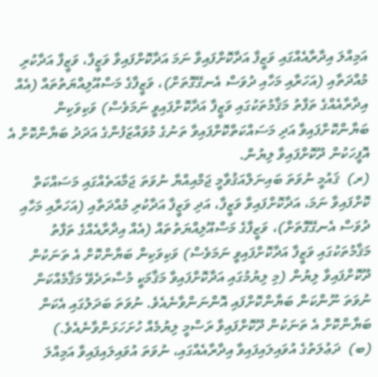އަމިއްލަ އިދާރާއެއްގައި ވަޒީފާ އަދާކޮށްފައިވާ ނަމަ އަދާކޮށްފައިވާ ވަޒީފާ، ވަޒީފާ އަދާކުރި މުއްދަތާއި (އަހަރާއި މަހާއި ދުވަސް އެނގޭގޮތަށް)، ވަޒީފާގެ މަސްއޫލިއްޔަތުތައް (އެއް އިދާރާއެއްގެ ތަފާތު މަޤާމުތަކުގައި ވަޒީފާ އަދާކޮށްފައިވީ ނަމަވެސް) ވަކިވަކިން ބަޔާންކޮށްފައިވާ އަދި މަސައްކަތްކޮށްފައިވާ ތަނުގެ މުވައްޒަފުންގެ އަދަދު ބަޔާންކޮށް އެ އޮފީހަކުން ދޫކޮށްފައިވާ ލިޔުން.
(ރ)  ޤައުމީ ނުވަތަ ބައިނަލްއަޤުވާމީ ޖަމްއިއްޔާ ނުވަތަ ޖަމާއަތެއްގައި މަސައްކަތް ކޮށްފައިވާ ނަމަ، އަދާކޮށްފައިވާ ވަޒީފާ، އަދި ވަޒީފާ އަދާކުރި މުއްދަތާއި (އަހަރާއި މަހާއި ދުވަސް އެނގޭގޮތަށް)، ވަޒީފާގެ މަސްއޫލިއްޔަތުތައް (އެއް އިދާރާއެއްގެ ތަފާތު މަޤާމުތަކުގައި ވަޒީފާ އަދާކޮށްފައިވީ ނަމަވެސް) ވަކިވަކިން ބަޔާންކޮށް އެ ތަނަކުން ދޫކޮށްފައިވާ ލިޔުން (މި ލިޔުމުގައި އަދާކޮށްފައިވާ މަޤާމަކީ މުސާރަދެވޭ މަޤާމެއްކަން ނުވަތަ ނޫންކަން ބަޔާންކޮށްފައި އޮންނަންވާނެއެވެ. ނުވަތަ ބަދަލުގައި އެކަން ބަޔާންކޮށް އެ ތަނަކުން ދޫކޮށްފައިވާ ރަސްމީ ލިޔުމެއް ހުށަހަޅަންވާނެއެވެ.)
(ބ)  ދަޢުލަތުގެ އުވައިލައިފައިވާ އިދާރާއެއްގައި، ނުވަތަ އުވައިލައިފައިވާ އަމިއްލަ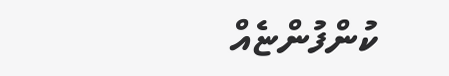ކުންފުންޏެއް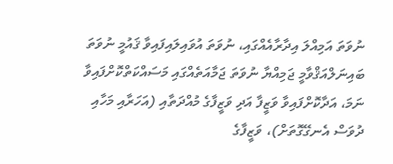ނުވަތަ އަމިއްލަ އިދާރާއެއްގައި، ނުވަތަ އުވައިލައިފައިވާ ޤައުމީ ނުވަތަ ބައިނަލްއަޤްވާމީ ޖަމިއްޔާ ނުވަތަ ޖަމާއަތެއްގައި މަސައްކަތްކޮށްފައިވާ ނަމަ، އަދާކޮށްފައިވާ ވަޒީފާ އަދި ވަޒީފާގެ މުއްދަތާއި (އަހަރާއި މަހާއި ދުވަސް އެނގޭގޮތަށް)، ވަޒީފާގެ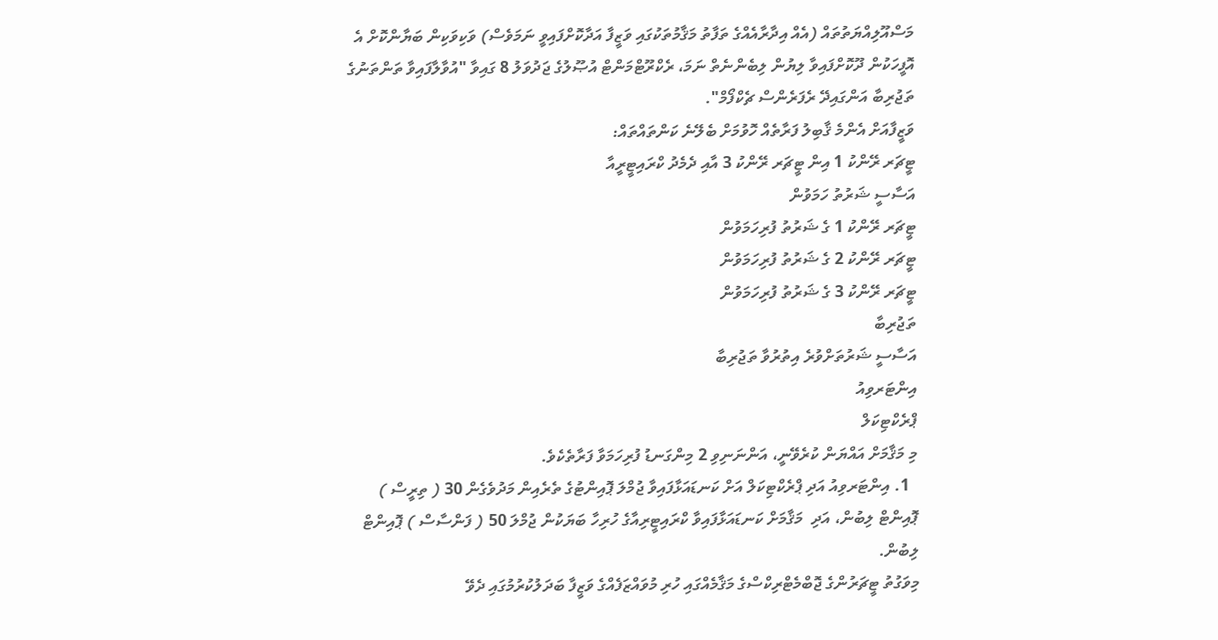މަސްއޫލިއްޔަތުތައް (އެއް އިދާރާއެއްގެ ތަފާތު މަޤާމުތަކުގައި ވަޒީފާ އަދާކޮށްފައިވީ ނަމަވެސް) ވަކިވަކިން ބަޔާންކޮށް އެ އޮފީހަކުން ދޫކޮށްފައިވާ ލިޔުން ލިބެންނެތް ނަމަ، ރެކްރޫޓްމަންޓް އުޞޫލުގެ ޖަދުވަލު 8 ގައިވާ "އުވާލާފައިވާ ތަންތަނުގެ ތަޖުރިބާ އަންގައިދޭ ރެފަރެންސް ޗެކްފޯމް".
ވަޒީފާއަށް އެންމެ ޤާބިލު ފަރާތެއް ހޮވުމަށް ބެލޭނެ ކަންތައްތައް:
ޓީޗަރ ރޭންކު 1 އިން ޓީޗަރ ރޭންކު 3 އާއި ދެމެދު ކްރައިޓީރީއާ
އަސާސީ ޝަރުތު ހަމަވުން
ޓީޗަރ ރޭންކު 1 ގެ ޝަރުތު ފުރިހަމަވުން
ޓީޗަރ ރޭންކު 2 ގެ ޝަރުތު ފުރިހަމަވުން
ޓީޗަރ ރޭންކު 3 ގެ ޝަރުތު ފުރިހަމަވުން
ތަޖުރިބާ
އަސާސީ ޝަރުތަށްވުރެ އިތުރުވާ ތަޖުރިބާ
އިންޓަރވިއު
ޕްރެކްޓިކަލް
މި މަޤާމަށް އައްޔަން ކުރެވޭނީ، އަންނަނިވި 2 މިންގަނޑު ފުރިހަމަވާ ފަރާތެކެވެ.
  1. އިންޓަރވިއު އަދި ޕްރެކްޓިކަލް އަށް ކަނޑައަޅާފައިވާ ޖުމްލަ ޕޮއިންޓުގެ ތެރެއިން މަދުވެގެން 30 ( ތިރީސް ) ޕޮއިންޓް ލިބުން، އަދި  މަޤާމަށް ކަނޑައަޅާފައިވާ ކްރައިޓީރިއާގެ ހުރިހާ ބަޔަކުން ޖުމްލަ 50 ( ފަންސާސް ) ޕޮއިންޓް ލިބުން.
މިވަގުތު ޓީޗަރުންގެ ޖޮބްމެޓްރިކްސްގެ މަޤާމެއްގައި ހުރި މުވައްޒަފެއްގެ ވަޒީފާ ބަދަލުކުރުމުގައި ދެވޭ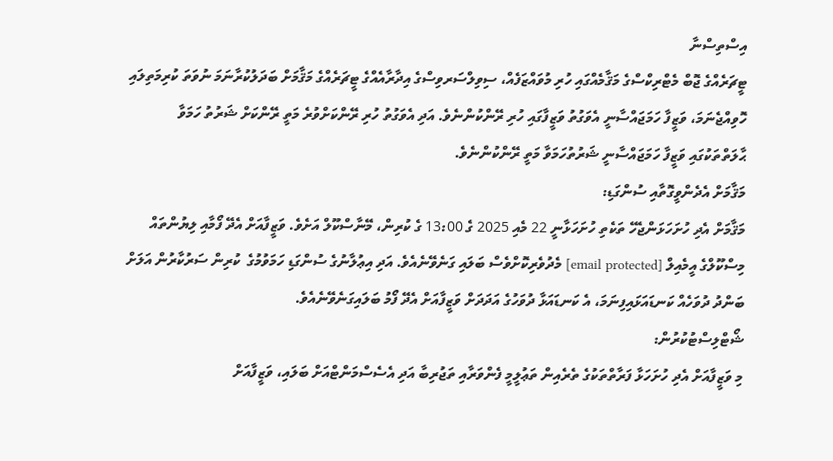އިސްތިސްނާ
ޓީޗަރެއްގެ ޖޮބް މެޓްރިކްސްގެ މަޤާމެއްގައި ހުރި މުވައްޒަފެއް، ސިވިލްސަރވިސްގެ އިދާރާއެއްގެ ޓީޗަރެއްގެ މަޤާމަށް ބަދަލުކުރާނަމަ ނުވަތަ ކުރިމަތިލައި ހޮވިއްޖެނަމަ، ވަޒީފާ ހަމަޖައްސާނީ އެވަގުތު ވަޒީފާގައި ހުރި ރޭންކުންނެވެ. އަދި އެވަގުތު ހުރި ރޭންކަށްވުރެ މަތީ ރޭންކަށް ޝަރުތު ހަމަވާ ޙާލަތްތަކުގައި ވަޒީފާ ހަމަޖައްސާނީ ޝަރުތުހަމަވާ މަތީ ރޭންކުންނެވެ.
މަޤާމަށް އެދެންވީގޮތާއި ސުންގަޑި:
މަޤާމަށް އެދި ހުށަހަޅަންޖެހޭ ތަކެތި ހުށަހަޅާނީ 22 މެއި 2025 ގެ 13:00 ގެ ކުރިން، މޭނާސްކޫލް އަށެވެ. ވަޒީފާއަށް އެދޭ ފޯމާއި ލިޔުންތައް މިސްކޫލްގެ އީމެއިލް [email protected] މެދުވެރިކޮށްވެސް ބަލައި ގަނެވޭނެއެވެ. އަދި އިޢުލާނުގެ ސުންގަޑި ހަމަވުމުގެ  ކުރިން ސަރުކާރުން އަލަށް ބަންދު ދުވަހެއް ކަނޑައަޅައިފިނަމަ، އެ ކަނޑައަޅާ ދުވަހުގެ އަދަދަށް ވަޒީފާއަށް އެދޭ ފޯމު ބަލައިގަނެވޭނެއެވެ.
ޝޯޓްލިސްޓުކުރުން:
މި ވަޒީފާއަށް އެދި ހުށަހަޅާ ފަރާތްތަކުގެ ތެރެއިން ތަޢުލީމީ ފެންވަރާއި ތަޖުރިބާ އަދި އެސެސްމަންޓްއަށް ބަލައި، ވަޒީފާއަށް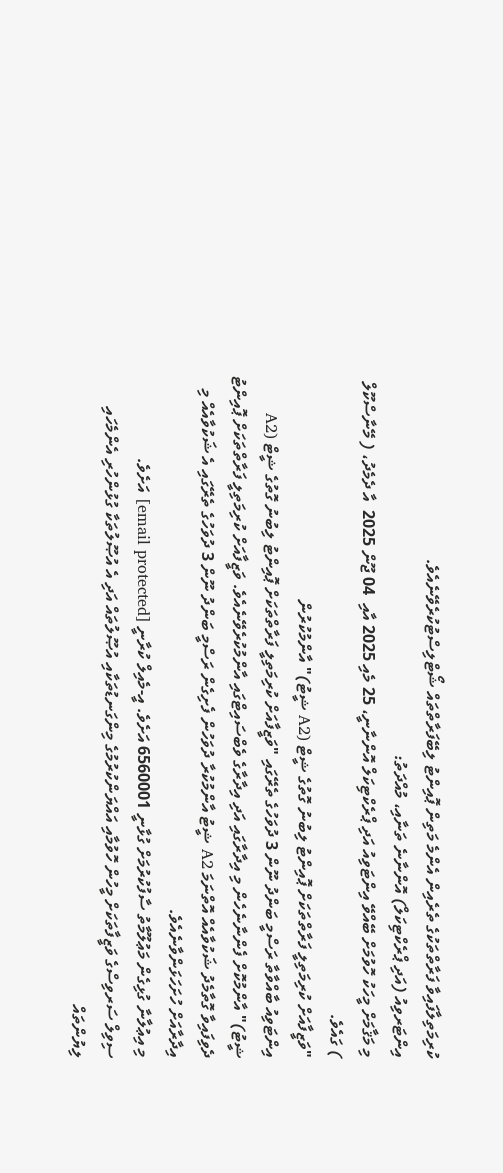ކުރިމަތިލާފައިވާ ފަރާތްތަކުގެ ތެރެއިން އެންމެ މަތިން ޕޮއިންޓު ލިބޭފަރާތްތައް ޝޯޓްލިސްޓުކުރެވޭނެއެވެ.
އިންޓަރވިއު (އަދި ޕްރެކްޓިކަލް) އޮންނާނެ ތަނާއި، މުއްދަތު:
މި މަޤާމަށް މީހަކު ހޮވުމަށް ބޭއްވޭ އިންޓަވިއު އަދި ޕްރެކްޓިކަލް އޮންނާނީ، 25 މެއި 2025 އާއި  04 ޖޫން 2025  އާ ދެމެދު، ( މޭނާސްކޫލް ) ގައެވެ.
"ވަޒީފާއަށް ކުރިމަތިލީ ފަރާތްތަކަށް ޕޮއިންޓު ލިބުނު ގޮތުގެ ޝީޓް (A2 ޝީޓު)" އާންމުކުރުން
އިންޓަވިއު ބާއްވާތާ ރަސްމީ ބަންދު ނޫން 3 ދުވަހުގެ ތެރޭގައި "ވަޒީފާއަށް ކުރިމަތިލީ ފަރާތްތަކަށް ޕޮއިންޓު ލިބުނު ގޮތުގެ ޝީޓް (A2 ޝީޓު)" އާންމުކޮށް ފެންނާނެހެން މި އިދާރާގައި އަދި އިދާރާގެ ވެބްސައިޓްގައި އާންމުކުރެވޭނެއެވެ. ވަޒީފާއަށް ކުރިމަތިލީ ފަރާތްތަކަށް ޕޮއިންޓު ދެވިފައިވާ ގޮތާމެދު ޝަކުވާއެއް އޮތްނަމަ A2 ޝީޓު އާންމުކުރާ ދުވަހުން ފެށިގެން ރަސްމީ ބަންދު ނޫން 3 ދުވަހުގެ ތެރޭގައި އެ ޝަކުވާއެއް މި އިދާރާއަށް ހުށަހަޅަންވާނެއެވެ.
މި އިޢުލާނާ ގުޅިގެން މަޢުލޫމާތު ސާފުކުރުމަށް ގުޅާނީ 6560001 އަށެވެ. އީ-މެއިލް ކުރާނީ [email protected] އަށެވެ.
ސިވިލް ސަރވިސްގެ ވަޒީފާތަކަށް މީހުން ހޮވުމާއި އައްޔަންކުރުމުގެ މިންގަނޑުތަކާއި އުޞޫލުތައް އަދި އެ އުޞޫލުތަކާ ގުޅުންހުރި އެންމެހައި ލިޔުންތައް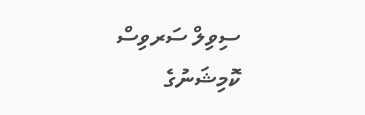ސިވިލް ސަރވިސް ކޮމިޝަނުގެ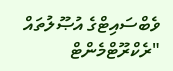ވެބްސައިޓްގެ އުޞޫލުތައް "ރެކްރޫޓްމެންޓް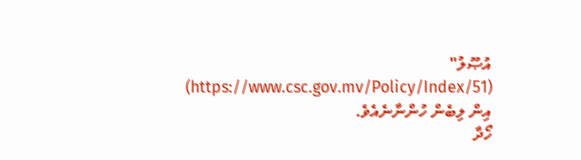އުޞޫލު" (https://www.csc.gov.mv/Policy/Index/51) އިން ލިބެން ހުންނާނެއެވެ.
ހޯދާ